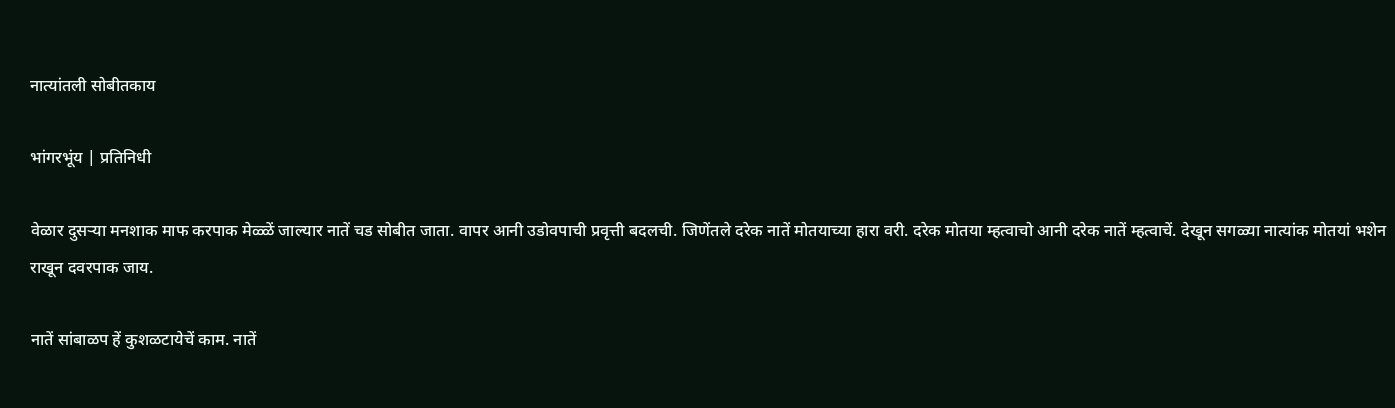नात्यांतली सोबीतकाय

भांगरभूंय | प्रतिनिधी

वेळार दुसऱ्या मनशाक माफ करपाक मेळ्ळें जाल्यार नातें चड सोबीत जाता. वापर आनी उडोवपाची प्रवृत्ती बदलची. जिणेंतले दरेक नातें मोतयाच्या हारा वरी. दरेक मोतया म्हत्वाचो आनी दरेक नातें म्हत्वाचें. देखून सगळ्या नात्यांक मोतयां भशेन राखून दवरपाक जाय.

नातें सांबाळप हें कुशळटायेचें काम. नातें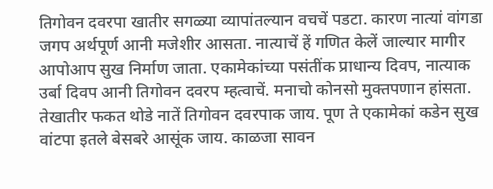तिगोवन दवरपा खातीर सगळ्या व्यापांतल्यान वचचें पडटा. कारण नात्यां वांगडा जगप अर्थपूर्ण आनी मजेशीर आसता. नात्याचें हें गणित केलें जाल्यार मागीर आपोआप सुख निर्माण जाता. एकामेकांच्या पसंतींक प्राधान्य दिवप, नात्याक उर्बा दिवप आनी तिगोवन दवरप म्हत्वाचें. मनाचो कोनसो मुक्तपणान हांसता. तेखातीर फकत थोडे नातें तिगोवन दवरपाक जाय. पूण ते एकामेकां कडेन सुख वांटपा इतले बेसबरे आसूंक जाय. काळजा सावन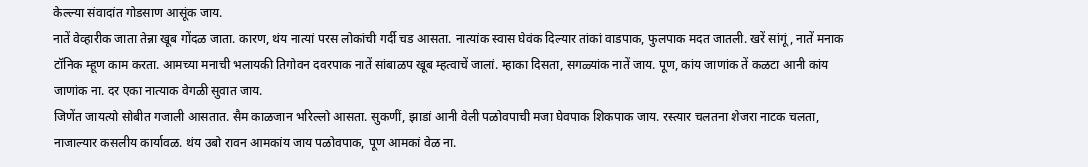केल्ल्या संवादांत गोडसाण आसूंक जाय.
नातें वेव्हारीक जाता तेन्ना खूब गोंदळ जाता. कारण, थंय नात्यां परस लोकांची गर्दी चड आसता. नात्यांक स्वास घेवंक दिल्यार तांकां वाडपाक, फुलपाक मदत जातली. खरें सांगूं, नातें मनाक टॉनिक म्हूण काम करता. आमच्या मनाची भलायकी तिगोवन दवरपाक नातें सांबाळप खूब म्हत्वाचें जालां. म्हाका दिसता, सगळ्यांक नातें जाय. पूण, कांय जाणांक तें कळटा आनी कांय जाणांक ना. दर एका नात्याक वेगळी सुवात जाय.
जिणेंत जायत्यो सोबीत गजाली आसतात. सैम काळजान भरिल्लो आसता. सुकणीं, झाडां आनी वेली पळोवपाची मजा घेवपाक शिकपाक जाय. रस्त्यार चलतना शेजरा नाटक चलता, नाजाल्यार कसलीय कार्यावळ. थंय उबो रावन आमकांय जाय पळोवपाक, पूण आमकां वेळ ना.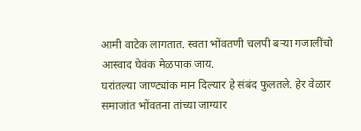आमी वाटेक लागतात. स्वता भोंवतणी चलपी बऱ्या गजालींचो आस्वाद घेवंक मेळपाक जाय.
घरांतल्या जाण्ट्यांक मान दिल्यार हे संबंद फुलतले. हेर वेळार समाजांत भोंवतना तांच्या जाग्यार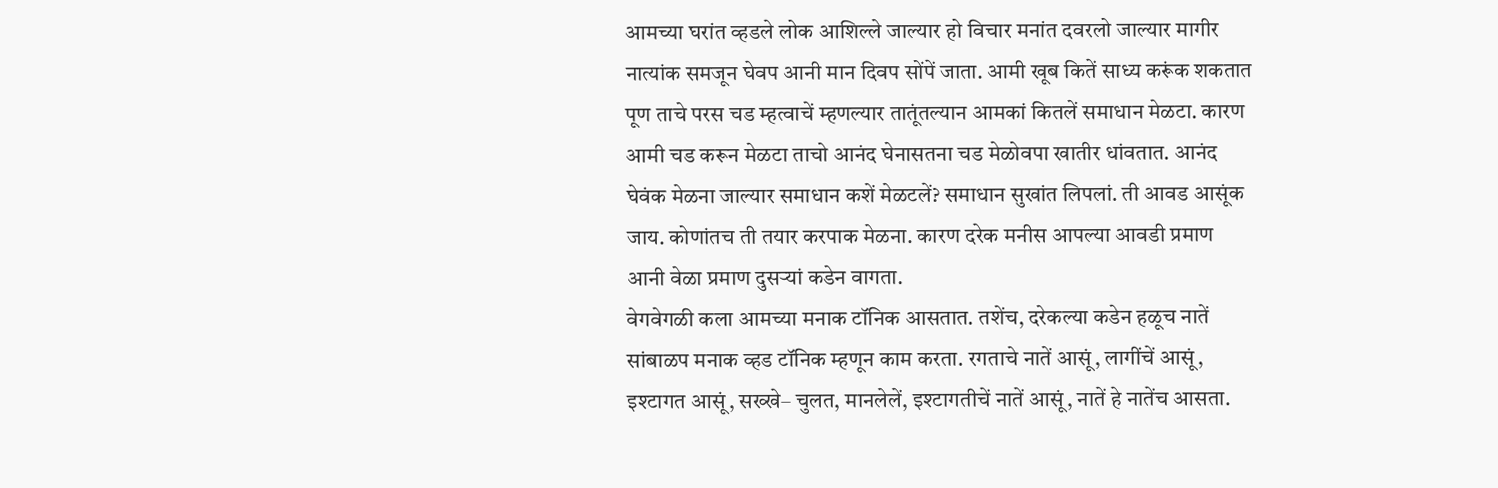आमच्या घरांत व्हडले लोक आशिल्ले जाल्यार हो विचार मनांत दवरलो जाल्यार मागीर नात्यांक समजून घेवप आनी मान दिवप सोंपें जाता. आमी खूब कितें साध्य करूंक शकतात पूण ताचे परस चड म्हत्वाचें म्हणल्यार तातूंतल्यान आमकां कितलें समाधान मेळटा. कारण आमी चड करून मेळटा ताचो आनंद घेनासतना चड मेळोवपा खातीर धांवतात. आनंद घेवंक मेळना जाल्यार समाधान कशें मेळटलें? समाधान सुखांत लिपलां. ती आवड आसूंक जाय. कोणांतच ती तयार करपाक मेळना. कारण दरेक मनीस आपल्या आवडी प्रमाण आनी वेळा प्रमाण दुसऱ्यां कडेन वागता.
वेगवेगळी कला आमच्या मनाक टॉनिक आसतात. तशेंच, दरेकल्या कडेन हळूच नातें सांबाळप मनाक व्हड टॉनिक म्हणून काम करता. रगताचे नातें आसूं, लागींचें आसूं, इश्टागत आसूं, सख्खे– चुलत, मानलेलें, इश्टागतीचें नातें आसूं, नातें हे नातेंच आसता.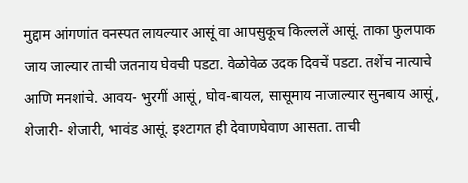मुद्दाम आंगणांत वनस्पत लायल्यार आसूं वा आपसुकूच किल्ललें आसूं. ताका फुलपाक जाय जाल्यार ताची जतनाय घेवची पडटा. वेळोवेळ उदक दिवचें पडटा. तशेंच नात्याचे आणि मनशांचे. आवय- भुरगीं आसूं, घोव-बायल, सासूमाय नाजाल्यार सुनबाय आसूं, शेजारी- शेजारी, भावंड आसूं. इश्टागत ही देवाणघेवाण आसता. ताची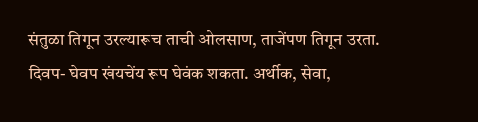संतुळा तिगून उरल्यारूच ताची ओलसाण, ताजेंपण तिगून उरता. दिवप- घेवप खंयचेंय रूप घेवंक शकता. अर्थीक, सेवा,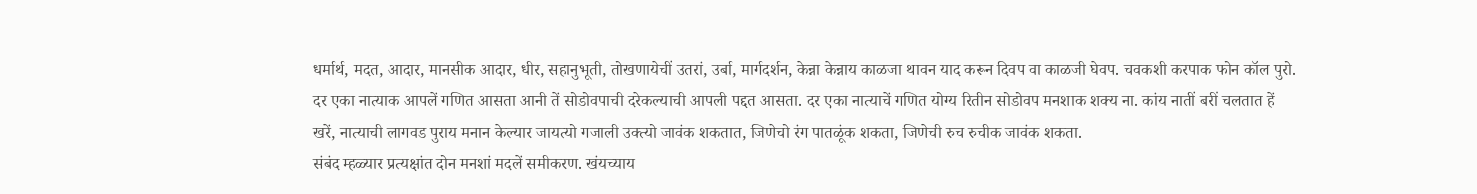धर्मार्थ, मदत, आदार, मानसीक आदार, धीर, सहानुभूती, तोखणायेचीं उतरां, उर्बा, मार्गदर्शन, केन्ना केन्नाय काळजा थावन याद करून दिवप वा काळजी घेवप. चवकशी करपाक फोन कॉल पुरो.
दर एका नात्याक आपलें गणित आसता आनी तें सोडोवपाची दरेकल्याची आपली पद्दत आसता. दर एका नात्याचें गणित योग्य रितीन सोडोवप मनशाक शक्य ना. कांय नातीं बरीं चलतात हें खरें, नात्याची लागवड पुराय मनान केल्यार जायत्यो गजाली उक्त्यो जावंक शकतात, जिणेचो रंग पातळूंक शकता, जिणेची रुच रुचीक जावंक शकता.
संबंद म्हळ्यार प्रत्यक्षांत दोन मनशां मदलें समीकरण. खंयच्याय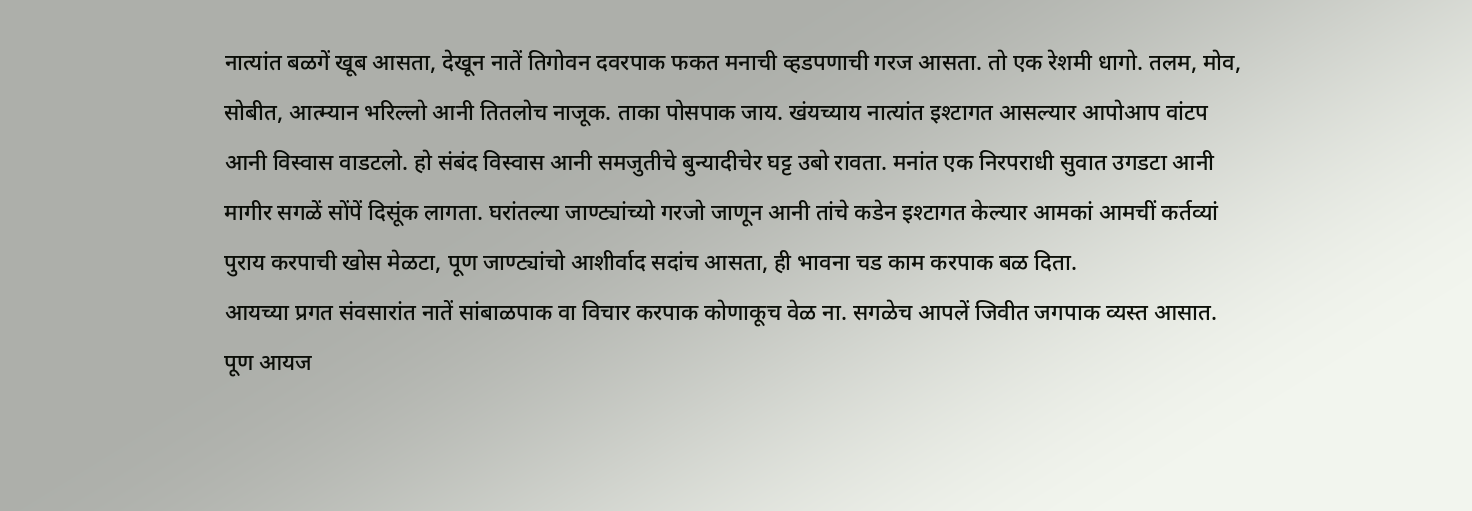नात्यांत बळगें खूब आसता, देखून नातें तिगोवन दवरपाक फकत मनाची व्हडपणाची गरज आसता. तो एक रेशमी धागो. तलम, मोव, सोबीत, आत्म्यान भरिल्लो आनी तितलोच नाजूक. ताका पोसपाक जाय. खंयच्याय नात्यांत इश्टागत आसल्यार आपोआप वांटप आनी विस्वास वाडटलो. हो संबंद विस्वास आनी समजुतीचे बुन्यादीचेर घट्ट उबो रावता. मनांत एक निरपराधी सुवात उगडटा आनी मागीर सगळें सोंपें दिसूंक लागता. घरांतल्या जाण्ट्यांच्यो गरजो जाणून आनी तांचे कडेन इश्टागत केल्यार आमकां आमचीं कर्तव्यां पुराय करपाची खोस मेळटा, पूण जाण्ट्यांचो आशीर्वाद सदांच आसता, ही भावना चड काम करपाक बळ दिता.
आयच्या प्रगत संवसारांत नातें सांबाळपाक वा विचार करपाक कोणाकूच वेळ ना. सगळेच आपलें जिवीत जगपाक व्यस्त आसात. पूण आयज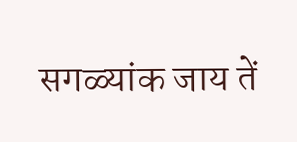सगळ्यांक जाय तें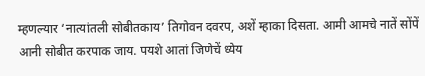म्हणल्यार ‘नात्यांतली सोबीतकाय’ तिगोवन दवरप, अशें म्हाका दिसता. आमी आमचे नातें सोंपें आनी सोबीत करपाक जाय. पयशे आतां जिणेचें ध्येय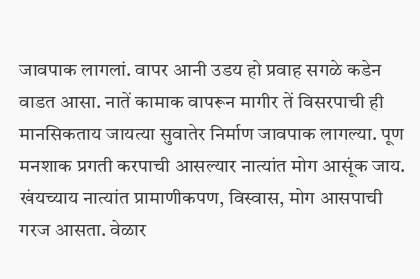जावपाक लागलां. वापर आनी उडय हो प्रवाह सगळे कडेन वाडत आसा. नातें कामाक वापरून मागीर तें विसरपाची ही मानसिकताय जायत्या सुवातेर निर्माण जावपाक लागल्या. पूण मनशाक प्रगती करपाची आसल्यार नात्यांत मोग आसूंक जाय. खंयच्याय नात्यांत प्रामाणीकपण, विस्वास, मोग आसपाची गरज आसता. वेळार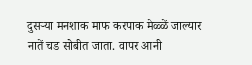दुसऱ्या मनशाक माफ करपाक मेळ्ळें जाल्यार नातें चड सोबीत जाता. वापर आनी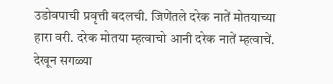उडोवपाची प्रवृत्ती बदलची. जिणेंतले दरेक नातें मोतयाच्या हारा वरी. दरेक मोतया म्हत्वाचो आनी दरेक नातें म्हत्वाचें. देखून सगळ्या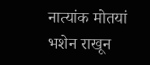नात्यांक मोतयां भशेन राखून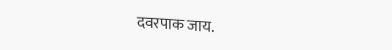दवरपाक जाय.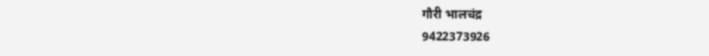गौरी भालचंद्र
9422373926